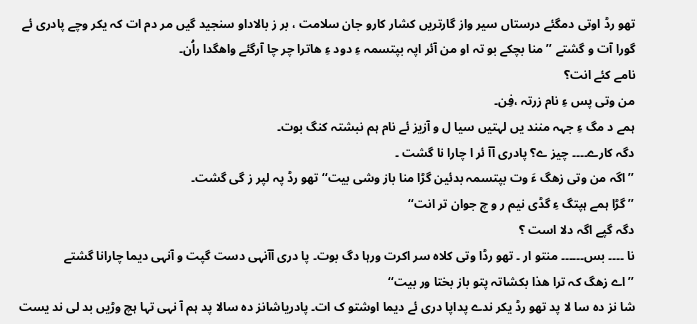تھو رڈ اوتی دمگئے درستاں سیر واز گارتریں کشار کارو جان سلامت ، بر ز بالاداو سنجید گیں مر دم ات کہ یکر وچے پادری ئے گورا آت و گشتے ’’ منا بچکے بو تہ او من آئر اپہ بپتسمہ ءِ دود ءِ ھاترا چر چا آرگئے واھگدا راُن۔
نامے کئے انت؟
من وتی پس ءِ نام زرتہ ،فِن۔
ہمے د مگ ءِ جہہ منند یں لہتیں سیا ل و آزیز ئے نام ہم نبشتہ کنگ بوت۔
دگہ کارے۔۔۔۔ چیز ے؟ پادری آآ ئر ا چارا نا گشت ۔
’’ اگہ من وتی زھگ ءَ وت بپتسمہ بدئین گڑا منا باز وشی بیت‘‘ تھو رڈ پہ لپر ز گی گشت۔
’’ گڑا ہمے ہپتگ ءِ گڈی نیم ر و چ جوان تر انت‘‘
دگہ گپے اگہ دلا است ؟
نا ۔۔۔۔ بس۔۔۔۔۔۔ منتو ار ۔ تھو رڈا وتی کلاہ سر اکرت ورہا دگ بوت۔ پا دری آآنہی دست گپت و آنہی دیما چارانا گشتے
’’ اے زھگ کہ ترا ھذا بکشاتہ پتو باز بختا ور بیت‘‘
شا نز دہ سا لا پد تھو رڈ یکر ندے پداپا دری ئے دیما اوشتو ک ات۔ پادریاشانز دہ سالا پد ہم آ نہی تہا ہچ وڑیں بد لی ند یست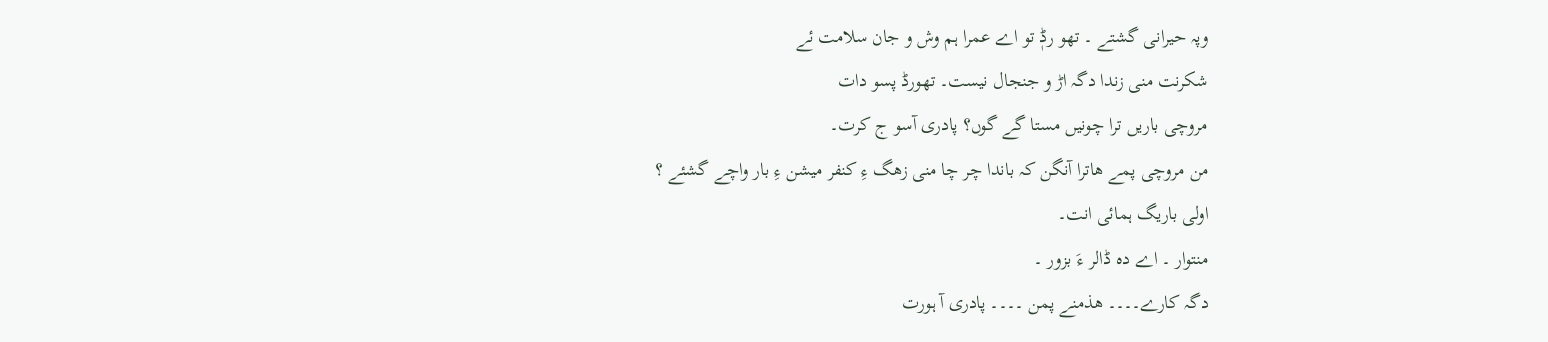وپہ حیرانی گشتے ۔ تھو رڈٖ تو اے عمرا ہم وش و جان سلامت ئے
شکرنت منی زندا دگہ اڑ و جنجال نیست۔ تھورڈ پسو دات
مروچی باریں ترا چونیں مستا گے گوں؟ پادری آسو ج کرت۔
من مروچی پمے ھاترا آنگن کہ باندا چر چا منی زھگ ءِ کنفر میشن ءِ بار واچے گشئے ؟
اولی باریگ ہمائی انت۔
منتوار ۔ اے دہ ڈالر ءَ بزور ۔
دگہ کارے۔۔۔۔ ھذمنے پمن ۔۔۔۔ پادری آ ہورت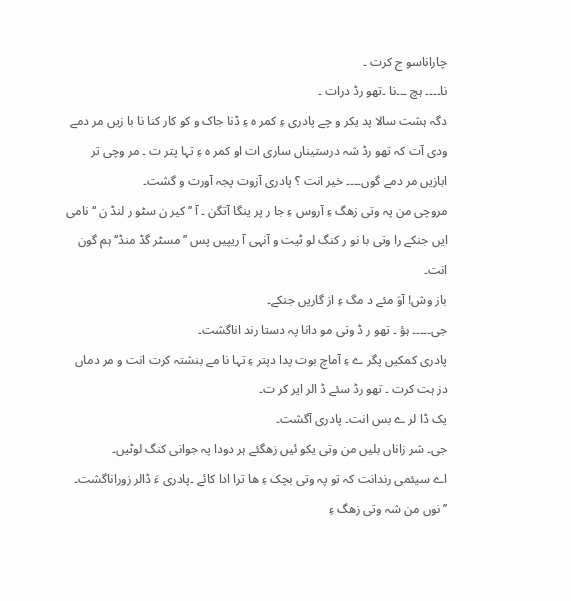چاراناسو ج کرت ۔
نا۔۔۔۔ ہچ ۔۔۔نا ۔تھو رڈ درات ۔
دگہ ہشت سالا پد یکر و چے پادری ءِ کمر ہ ءِ ڈنا جاک و کو کار کنا نا با زیں مر دمے ودی آت کہ تھو رڈ شہ درستیناں ساری ات او کمر ہ ءِ تہا پتر ت ۔ مر وچی تر ابازیں مر دمے گوں۔۔۔۔ خیر انت ؟ پادری آزوت پجہ آورت و گشت۔
مروچی من پہ وتی زھگ ءِ آروس ءِ جا ر پر ینگا آتگن ۔ آ ’’ کیر ن سٹو ر لنڈ ن ‘‘ نامی ایں جنکے را وتی با نو ر کنگ لو ٹیت و آنہی آ ریپیں پس ’’ مسٹر گڈ منڈ‘‘ ہم گون انت۔
باز وش! آوَ مئے د مگ ءِ از گاریں جنکے۔
جی۔۔۔۔۔ ہؤ ۔ تھو ر ڈ وتی مو دانا پہ دستا رند اناگشت۔
پادری کمکیں پگر ے ءِ آماچ بوت پدا دپتر ءِ تہا نا مے بنشتہ کرت انت و مر دماں دز ہت کرت ۔ تھو رڈ سئے ڈ الر ایر کر ت۔
یک ڈا لر ے بس انت۔ پادری آگشت۔
جی۔ شر زاناں بلیں من وتی یکو ئیں زھگئے ہر دودا پہ جوانی کنگ لوٹیں۔
اے سیئمی رندانت کہ تو پہ وتی بچک ءِ ھا ترا ادا کائے ۔پادری ءَ ڈالر زوراناگشت۔
’’ نوں من شہ وتی زھگ ءِ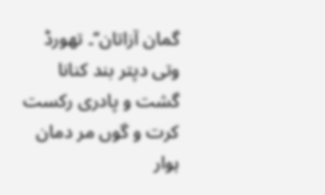گمان آزاتان‘‘۔ تھورڈ وتی دپتر بند کنانا گشت و پادری رکست کرت و گوں مر دمان ہوار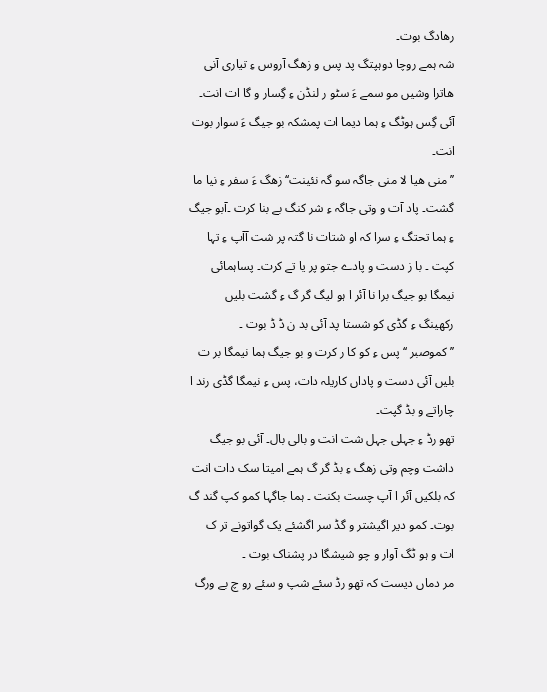رھادگ بوت۔
شہ ہمے روچا دوہپتگ پد پس و زھگ آروس ءِ تیاری آنی ھاترا وشیں مو سمے ءَ سٹو ر لنڈن ءِ گِسار و گا ات انت۔ آئی گِس ہوٹگ ءِ ہما دیما ات پمشکہ بو جیگ ءَ سوار بوت انت۔
’’منی ھیا لا منی جاگہ سو گہ نئینت‘‘زھگ ءَ سفر ءِ نیا ما گشت۔ پاد آت و وتی جاگہ ءِ شر کنگ بے بنا کرت ۔آبو جیگ ءِ ہما تحتگ ءِ سرا کہ او شتات نا گتہ پر شت آآپ ءِ تہا کپت ۔ با ز دست و پادے جتو پر یا تے کرت۔ پساہمائی نیمگا بو جیگ برا نا آئر ا ہو لیگ گر گ ءِ گشت بلیں رکھینگ ءِ گڈی کو شستا پد آئی بد ن ڈ ڈ بوت ۔
’’کموصبر ‘‘پس ءِ کو کا ر کرت و بو جیگ ہما نیمگا بر ت بلیں آئی دست و پاداں کاریلہ دات، پس ءِ نیمگا گڈی رند ا چاراتے و بڈ گپت۔
تھو رڈ ءِ جہلی جہل شت انت و بالی بال۔ آئی بو جیگ داشت وچم وتی زھگ ءِ بڈ گر گ ہمے امیتا سک دات انت کہ بلکیں آئر ا آپ چست بکنت ۔ ہما جاگہا کمو کپ گند گ بوت۔ کمو دیر اگیشتر و گڈ سر اگشئے یک گواتونے تر ک ات و ہو ٹگ آوار و چو شیشگا در پشناک بوت ۔
مر دماں دیست کہ تھو رڈ سئے شپ و سئے رو چ بے ورگ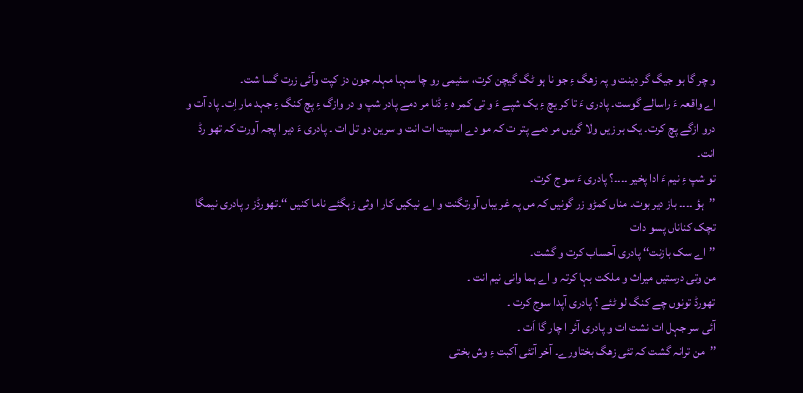و چر گا بو جیگ گر دینت و پہ زھگ ءِ جو نا ہو ٹگ گیچن کرت، سئیمی رو چا سہبا مہلہ جون دز کپت وآئی زرت گسا شت۔
اے واقعہ ءَ راسالے گوست۔ پادری ءَ تا کر یچ ءِ یک شپے ءَ و تی کمر ہ ءِ ڈنا مر دمے پادر شپ و در وازگ ءِ پچ کنگ ءِ جہد مار اِت۔ پاد آت و درو ازگے پچ کرت۔ یک بر زیں ولا گریں مر دمے پتر ت کہ مو دے اسپیت ات انت و سرین دو تل ات ۔ پادری ءَ دیر ا پجہ آورت کہ تھو رڈ انت۔
تو شپ ءِ نیم ءَ ادا پخیر ۔۔۔۔؟ پادری ءَ سو ج کرت۔
’’ہؤ ۔۔۔۔ باز دیر بوت۔ مناں کمڑو زر گونیں کہ مں پہ غر یباں آورتگنت و اے نیکیں کار ا وثی زہگئے ناما کنیں ‘‘۔تھورڈز ر پادری نیمگا تچک کناناں پسو دات
’’ اے سک بازنت‘‘ پادری آحساب کرت و گشت۔
من وتی درستیں میراث و ملکت بہا کرتہ و اے ہما وانی نیم انت ۔
تھورڈ تونوں چے کنگ لو ٹئے ؟ پادری آپدا سوج کرت ۔
آئی سر جہل ات نشت ات و پادری آئر ا چار گا اَت ۔
’’من ترانہ گشت کہ تئی زھگ بختاورے۔ آخر آتئی آکبت ءِ وش بختی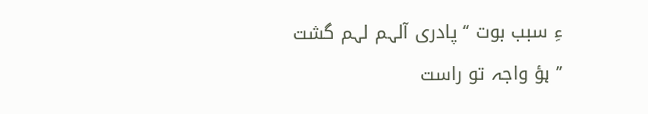ءِ سبب بوت ‘‘ پادری آلہم لہم گشت
’’ ہؤ واجہ تو راست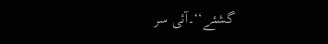گشئے‘‘۔آئی سر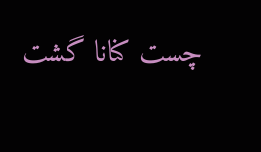چست کنانا گشت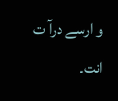و ارسے درآ ت انت۔